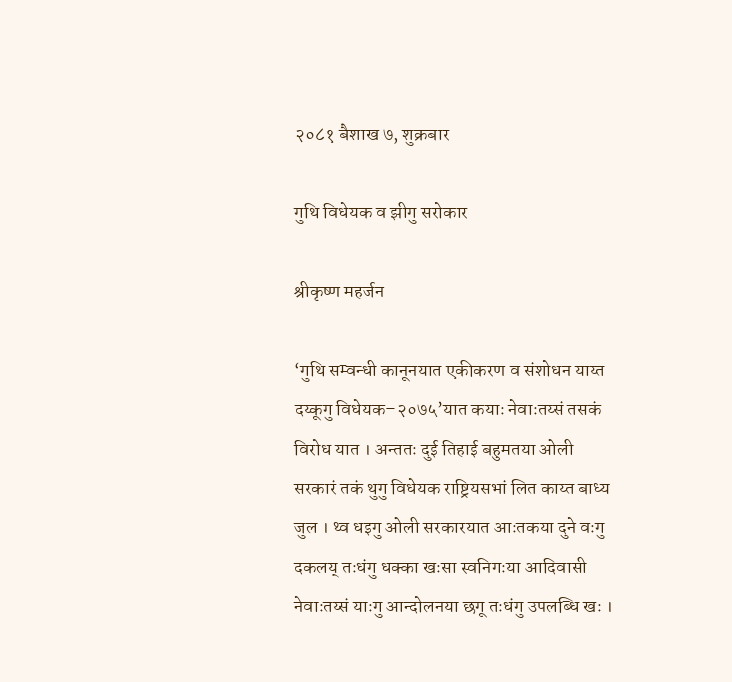२०८१ बैशाख ७, शुक्रबार

गुथि विधेयक व झीगु सरोकार

श्रीकृष्ण महर्जन

‘गुथि सम्वन्धी कानूनयात एकीकरण व संशोधन याय्त दय्कूगु विधेयक–२०७५’यात कयाः नेवाःतय्सं तसकं विरोध यात । अन्ततः दुई तिहाई बहुमतया ओली सरकारं तकं थुगु विधेयक राष्ट्रियसभां लित काय्त बाध्य जुल । थ्व धइगु ओली सरकारयात आःतकया दुने वःगु दकलय् तःधंगु धक्का खःसा स्वनिगःया आदिवासी नेवाःतय्सं याःगु आन्दोलनया छगू तःधंगु उपलब्धि खः ।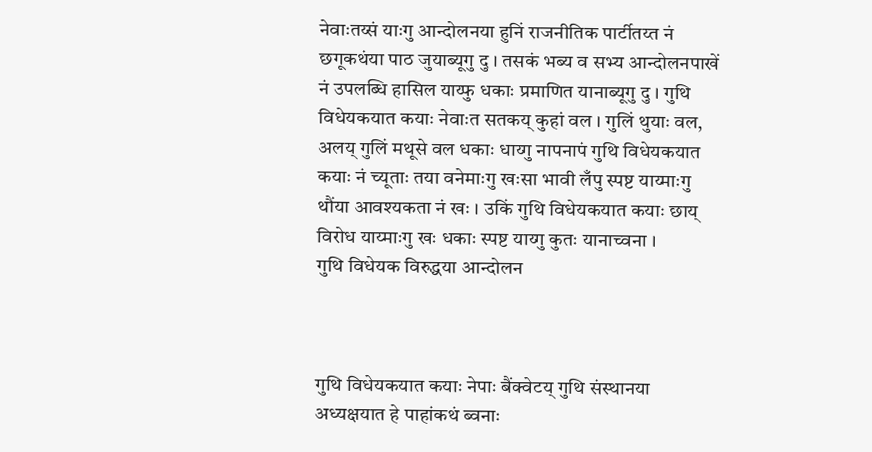नेवाःतय्सं याःगु आन्दोलनया हुनिं राजनीतिक पार्टीतय्त नं छगूकथंया पाठ जुयाब्यूगु दु । तसकं भब्य व सभ्य आन्दोलनपाखें नं उपलब्धि हासिल याय्फु धकाः प्रमाणित यानाब्यूगु दु । गुथि विधेयकयात कयाः नेवाःत सतकय् कुहां वल । गुलिं थुयाः वल, अलय् गुलिं मथूसे वल धकाः धाय्गु नापनापं गुथि विधेयकयात कयाः नं च्यूताः तया वनेमाःगु खःसा भावी लँपु स्पष्ट याय्माःगु थौंया आवश्यकता नं खः । उकिं गुथि विधेयकयात कयाः छाय् विरोध याय्माःगु खः धकाः स्पष्ट याय्गु कुतः यानाच्वना ।
गुथि विधेयक विरुद्धया आन्दोलन



गुथि विधेयकयात कयाः नेपाः बैंक्वेटय् गुथि संस्थानया अध्यक्षयात हे पाहांकथं ब्वनाः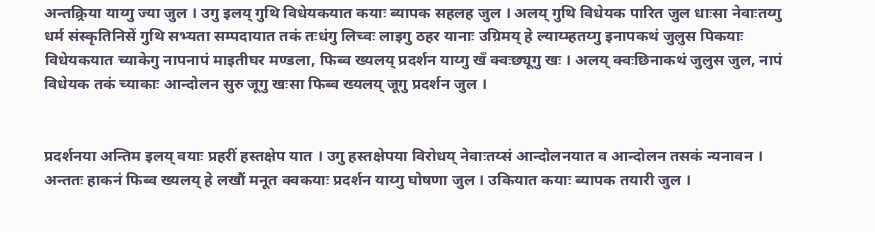अन्तक्र्रिया याय्गु ज्या जुल । उगु इलय् गुथि विधेयकयात कयाः ब्यापक सहलह जुल । अलय् गुथि विधेयक पारित जुल धाःसा नेवाःतय्गु धर्म संस्कृतिनिसें गुथि सभ्यता सम्पदायात तकं तःधंगु लिच्वः लाइगु ठहर यानाः उग्रिमय् हे ल्याय्म्हतय्गु इनापकथं जुलुस पिकयाः विधेयकयात च्याकेगु नापनापं माइतीघर मण्डला, फिब्व ख्यलय् प्रदर्शन याय्गु खँ क्वःछ्यूगु खः । अलय् क्वःछिनाकथं जुलुस जुल, नापं विधेयक तकं च्याकाः आन्दोलन सुरु जूगु खःसा फिब्व ख्यलय् जूगु प्रदर्शन जुल ।


प्रदर्शनया अन्तिम इलय् वयाः प्रहरीं हस्तक्षेप यात । उगु हस्तक्षेपया विरोधय् नेवाःतय्सं आन्दोलनयात व आन्दोलन तसकं न्यनावन । अन्ततः हाकनं फिब्व ख्यलय् हे लखौं मनूत क्वकयाः प्रदर्शन याय्गु घोषणा जुल । उकियात कयाः ब्यापक तयारी जुल ।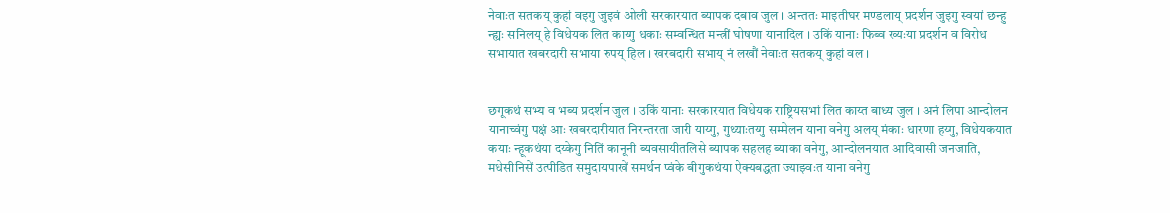नेवाःत सतकय् कुहां वइगु जुइवं ओली सरकारयात ब्यापक दबाव जुल । अन्ततः माइतीघर मण्डलाय् प्रदर्शन जुइगु स्वयां छन्हु न्ह्यः सनिलय् हे विधेयक लित काय्गु धकाः सम्वन्धित मन्त्रीं घोषणा यानादिल । उकिं यानाः फिब्व ख्यःया प्रदर्शन व विरोध सभायात खबरदारी सभाया रुपय् हिल । खरबदारी सभाय् नं लखौं नेवाःत सतकय् कुहां वल ।


छगूकथं सभ्य व भब्य प्रदर्शन जुल । उकिं यानाः सरकारयात विधेयक राष्ट्रियसभां लित काय्त बाध्य जुल । अनं लिपा आन्दोलन यानाच्वंगु पक्षं आः खबरदारीयात निरन्तरता जारी याय्गु, गुथ्याःतय्गु सम्मेलन याना वनेगु अलय् मंकाः धारणा हय्गु, विधेयकयात कयाः न्हूकथंया दय्केगु नितिं कानूनी ब्यवसायीतलिसे ब्यापक सहलह ब्याका वनेगु, आन्दोलनयात आदिवासी जनजाति, मधेसीनिसें उत्पीडित समुदायपाखें समर्थन प्वंके बीगुकथंया ऐक्यबद्धता ज्याझ्वःत याना वनेगु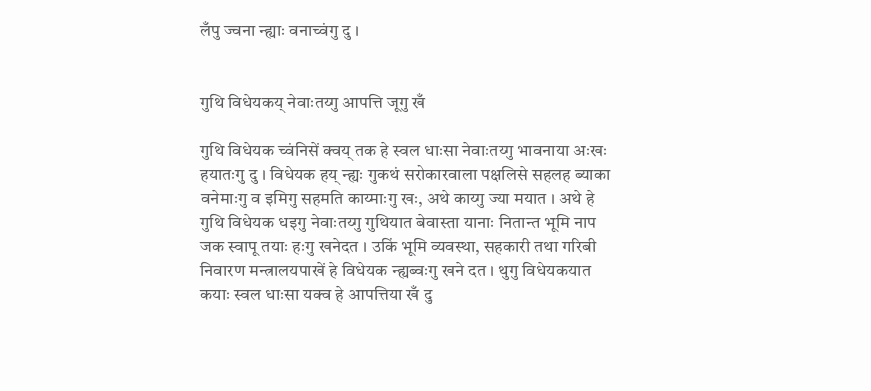लँपु ज्वना न्ह्याः वनाच्वंगु दु ।


गुथि विधेयकय् नेवाःतय्गु आपत्ति जूगु खँ

गुथि विधेयक च्वंनिसें क्वय् तक हे स्वल धाःसा नेवाःतय्गु भावनाया अःखः हयातःगु दु । विधेयक हय् न्ह्यः गुकथं सरोकारवाला पक्षलिसे सहलह ब्याका वनेमाःगु व इमिगु सहमति काय्माःगु खः, अथे काय्गु ज्या मयात । अथे हे गुथि विधेयक धइगु नेवाःतय्गु गुथियात बेवास्ता यानाः नितान्त भूमि नाप जक स्वापू तयाः हःगु खनेदत । उकिं भूमि व्यवस्था, सहकारी तथा गरिबी निवारण मन्त्रालयपाखें हे विधेयक न्ह्यब्वःगु खने दत । थुगु विधेयकयात कयाः स्वल धाःसा यक्व हे आपत्तिया खँ दु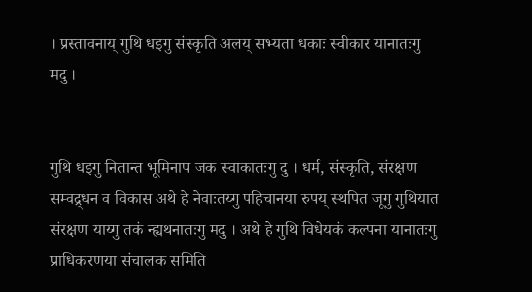। प्रस्तावनाय् गुथि धइगु संस्कृति अलय् सभ्यता धकाः स्वीकार यानातःगु मदु ।


गुथि धइगु नितान्त भूमिनाप जक स्वाकातःगु दु । धर्म, संस्कृति, संरक्षण सम्वद्र्धन व विकास अथे हे नेवाःतय्गु पहिचानया रुपय् स्थपित जूगु गुथियात संरक्षण याय्गु तकं न्ह्यथनातःगु मदु । अथे हे गुथि विधेयकं कल्पना यानातःगु प्राधिकरणया संचालक समिति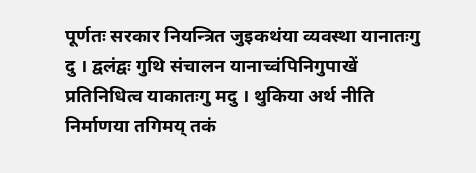पूर्णतः सरकार नियन्त्रित जुइकथंया व्यवस्था यानातःगु दु । द्वलंद्वः गुथि संचालन यानाच्वंपिनिगुपाखें प्रतिनिधित्व याकातःगु मदु । थुकिया अर्थ नीति निर्माणया तगिमय् तकं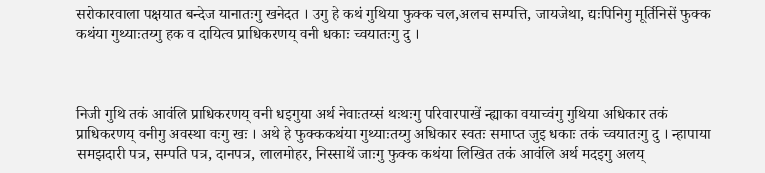सरोकारवाला पक्षयात बन्देज यानातःगु खनेदत । उगु हे कथं गुथिया फुक्क चल,अलच सम्पत्ति, जायजेथा, द्यःपिनिगु मूर्तिनिसें फुक्क कथंया गुथ्याःतय्गु हक व दायित्व प्राधिकरणय् वनी धकाः च्वयातःगु दु ।



निजी गुथि तकं आवंलि प्राधिकरणय् वनी धइगुया अर्थ नेवाःतय्सं थःथःगु परिवारपाखें न्ह्याका वयाच्वंगु गुथिया अधिकार तकं प्राधिकरणय् वनीगु अवस्था वःगु खः । अथे हे फुक्ककथंया गुथ्याःतय्गु अधिकार स्वतः समाप्त जुइ धकाः तकं च्वयातःगु दु । न्हापाया समझदारी पत्र, सम्पति पत्र, दानपत्र, लालमोहर, निस्साथें जाःगु फुक्क कथंया लिखित तकं आवंलि अर्थ मदइगु अलय्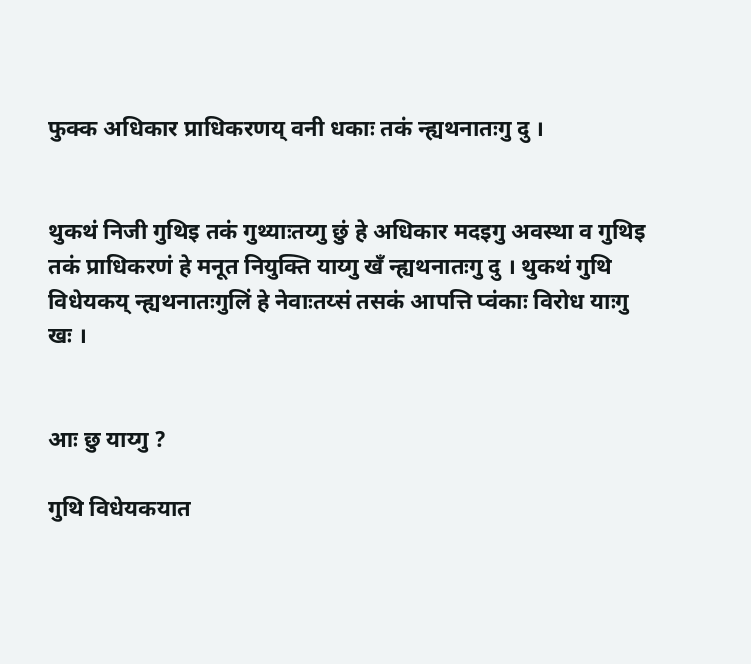फुक्क अधिकार प्राधिकरणय् वनी धकाः तकं न्ह्यथनातःगु दु ।


थुकथं निजी गुथिइ तकं गुथ्याःतय्गु छुं हे अधिकार मदइगु अवस्था व गुथिइ तकं प्राधिकरणं हे मनूत नियुक्ति याय्गु खँ न्ह्यथनातःगु दु । थुकथं गुथि विधेयकय् न्ह्यथनातःगुलिं हे नेवाःतय्सं तसकं आपत्ति प्वंकाः विरोध याःगु खः ।


आः छु याय्गु ?

गुथि विधेयकयात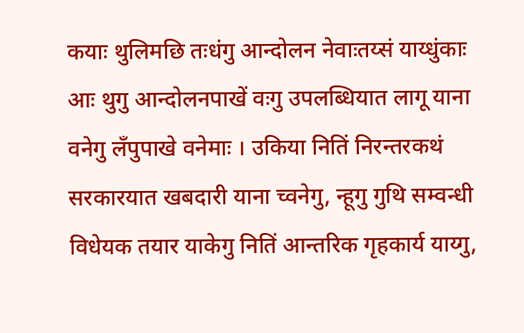कयाः थुलिमछि तःधंगु आन्दोलन नेवाःतय्सं याय्धुंकाः आः थुगु आन्दोलनपाखें वःगु उपलब्धियात लागू याना वनेगु लँपुपाखे वनेमाः । उकिया नितिं निरन्तरकथं सरकारयात खबदारी याना च्वनेगु, न्हूगु गुथि सम्वन्धी विधेयक तयार याकेगु नितिं आन्तरिक गृहकार्य याय्गु,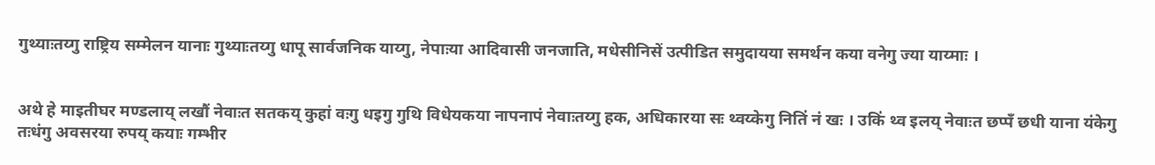गुथ्याःतय्गु राष्ट्रिय सम्मेलन यानाः गुथ्याःतय्गु धापू सार्वजनिक याय्गु, नेपाःया आदिवासी जनजाति, मधेसीनिसें उत्पीडित समुदायया समर्थन कया वनेगु ज्या याय्माः ।


अथे हे माइतीघर मण्डलाय् लखौं नेवाःत सतकय् कुहां वःगु धइगु गुथि विधेयकया नापनापं नेवाःतय्गु हक, अधिकारया सः थ्वय्केगु नितिं नं खः । उकिं थ्व इलय् नेवाःत छप्पँ छधी याना यंकेगु तःधंगु अवसरया रुपय् कयाः गम्भीर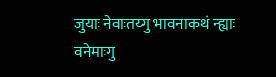जुयाः नेवाःतय्गु भावनाकथं न्ह्याः वनेमाःगु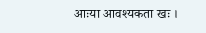आःया आवश्यकता खः ।